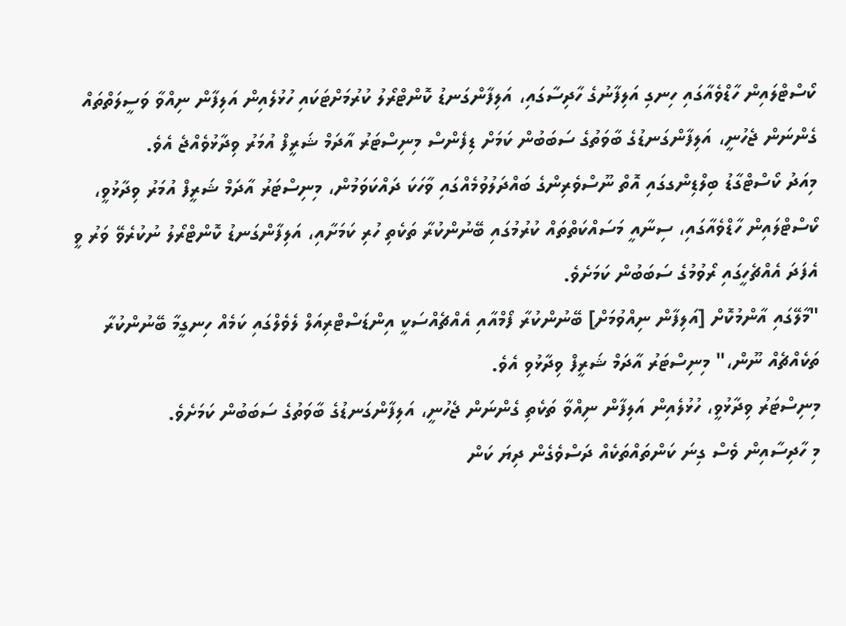ކޯސްޓްލައިން ހާޑްވެއާގައި ހިނގި އަލިފާނުގެ ހާދިސާގައި، އަލިފާންގަނޑު ކޮންޓްރޯލު ކުރުމަށްޓަކައި ހުޅުލެއިން އަލިފާން ނިއްވާ ވަސީލަތްތައް ގެންނަން ޖެހުނީ، އަލިފާންގަނޑުގެ ބާވަތުގެ ސަބަބުން ކަމަށް ޑިފެންސް މިނިސްޓަރު އާދަމް ޝަރީފް އުމަރު ވިދާޅުވެއްޖެ އެވެ.
މިއަދު ކޯސްޓްގާޑު ބިލްޑިންގގައި އޮތް ނޫސްވެރިންގެ ބައްދަލުވުމެއްގައި ވާހަކަ ދައްކަވަމުން، މިނިސްޓަރު އާދަމް ޝަރީފް އުމަރު ވިދާޅުވީ، ކޯސްޓްލައިން ހާޑްވެއާގައި، ސިނާއީ މަސައްކަތްތައް ކުރުމުގައި ބޭނުންކުރާ ތަކެތި ހުރި ކަމަށާއި، އަލިފާންގަނޑު ކޮންޓްރޯލު ނުކުރެވޭ ވަރު ވީ އެފަދަ އެއްޗެހީގައި ރޯވުމުގެ ސަބަބުން ކަމަށެވެ.
"މާލޭގައި އާންމުކޮށް [އަލިފާން ނިއްވުމަށް] ބޭނުންކުރާ ފޯމްއާއި އެއްޗެއްސަކީ އިންޑަސްޓްރިއަލް ލެވެލްގައި ކަމެއް ހިނގީމާ ބޭނުންކުރާ ތަކެއްޗެއް ނޫން،" މިނިސްޓަރު އާދަމް ޝަރީފް ވިދާޅުވި އެވެ.
މިނިސްޓަރު ވިދާޅުވީ، ހުޅުލެއިން އަލިފާން ނިއްވާ ތަކެތި ގެންނަން ޖެހުނީ، އަލިފާންގަނޑުގެ ބާވަތުގެ ސަބަބުން ކަމަށެވެ.
މި ހާދިސާއިން ވެސް ގިނަ ކަންތައްތަކެއް ދަސްވެގެން ދިޔަ ކަން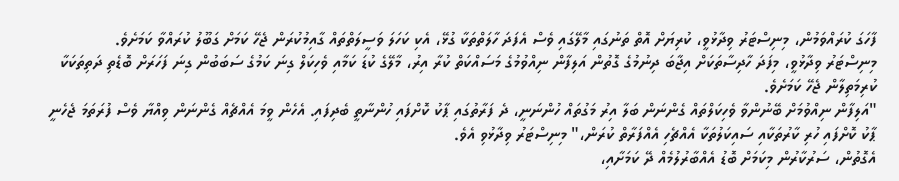ފާހަގަ ކުރައްވަމުން، މިނިސްޓަރު ވިދާޅުވީ، ކުރިޔަށް އޮތް ތަނުގައި މާލޭގައި ވެސް އެފަދަ ހާލަތްތަކާ ގުޅޭ، އެކި ކަހަލަ ވަސީލަތްތައް ގާއިމުކުރަން ޖެހޭ ކަމަށް ގަބޫލު ކުރައްވާ ކަމަށެވެ.
މިނިސްޓަރު ވިދާޅުވީ، މިފަދަ ހާދިސާތަކަށް އިޖާބަ ދިނުމުގެ ގޮތުން އަލިފާން ނިއްވުމުގެ މަސައްކަތް ކުރާ އިރު، މާލޭގެ ކުޑަ ކަމާއި ވެހިކަލް ގިނަ ކަމުގެ ސަބަބުން ގިނަ ފަހަރަށް ބޮޑެތި ދަތިތަކަކާ ކުރިމަތިލާން ޖެހޭ ކަމަށެވެ.
"އަލިފާން ނިއްވުމަށް ބޭނުންވާ ވެހިކަލްތައް ގެންނަން ބަލާ އިރު މަގުތައް ހުންނަނީ، ދެ ފަރާތުގައި ޕާކު ކޮށްފައި ހުންނާތީ ބެދިފައި. އެހެން ވީމަ އެއްޗެއް ގެންނަން ވިއްޔާ ވެސް ފުރަތަމަ ޖެހެނީ ޕާކު ކޮށްފައި ހުރި ކާރުތަކާއި ސައިކަލުތަކާ އެއްޗެހި އެއްފަރާތް ކުރަން،" މިނިސްޓަރު ވިދާޅުވި އެވެ.
އެގޮތުން، ސަރުކާރުން މިކަމަށް ބޮޑު އެއްބާރުލުމެއް ދޭ ކަމަށާއި،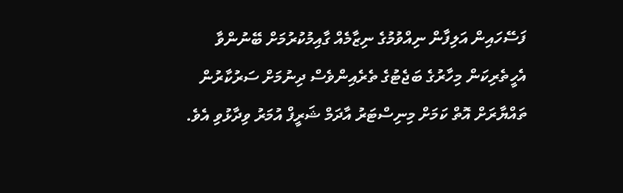ފަސޭހައިން އަލިފާން ނިއްވުމުގެ ނިޒާމެއް ގާއިމުކުރުމަށް ބޭނުންވާ އެހީތެރިކަން މިހާރުގެ ބަޖެޓުގެ ތެރެއިންވެސް ދިނުމަށް ސަރުކާރުން ތައްޔާރަށް އޮތް ކަމަށް މިނިސްޓަރު އާދަމް ޝަރީފް އުމަރު ވިދާޅުވި އެވެ.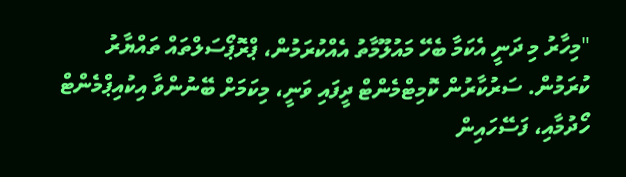"މިހާރު މި ދަނީ އެކަމާ ބެހޭ މައުލޫމާތު އެއްކުރަމުން، ޕްރޮޕޯސަލްތައް ތައްޔާރު ކުރަމުން. ސަރުކާރުން ކޮމިޓްމެންޓް ދީފައި ވަނީ، މިކަމަށް ބޭނުންވާ އިކުއިޕްމެންޓް ހޯދުމާއި، ފަސޭހައިން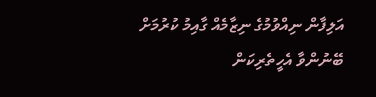އަލިފާން ނިއްވުމުގެ ނިޒާމެއް ގާއިމު ކުރުމަށް ބޭނުންވާ އެހީތެރިކަން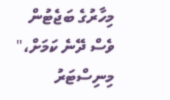މިހާރުގެ ބަޖެޓުން ވެސް ދޭނެ ކަމަށް،" މިނިސްޓަރު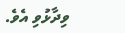ވިދާޅުވި އެވެ.